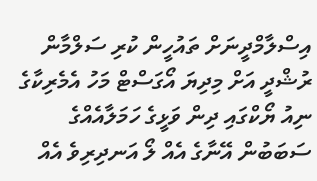އިސްލާމްދީނަށް ތައުހީން ކުރި ސަލްމާން ރުޝްދީ އަށް މިދިޔަ އޯގަސްޓް މަހު އެމެރިކާގެ ނިއު ޔޯކްގައި ދިން ވަޅީގެ ހަމަލާއެއްގެ ސަބަބުން އޭނާގެ އެއް ލޯ އަނދިރިވެ އެއް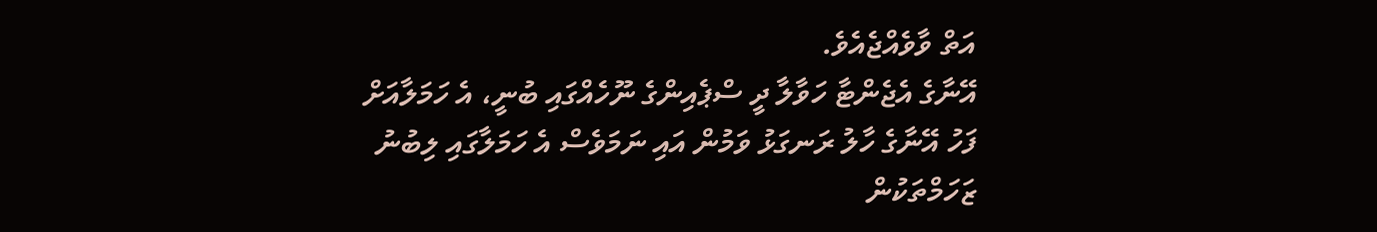އަތް ވާވެއްޖެއެވެ.
އޭނާގެ އެޖެންޓާ ހަވާލާ ދީ ސްޕެއިންގެ ނޫހެއްގައި ބުނީ، އެ ހަމަލާއަށް ފަހު އޭނާގެ ހާލު ރަނގަޅު ވަމުން އައި ނަމަވެސް އެ ހަމަލާގައި ލިބުނު ޒަހަމްތަކުން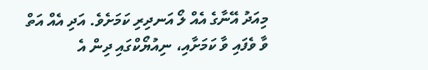މިއަދު އޭނާގެ އެއް ލޯ އަނދިރި ކަމަށެވެ. އަދި އެއް އަތް ވާ ވެފައި ވާ ކަމަށާއި، ނިއުޔޯކްގައި ދިން އެ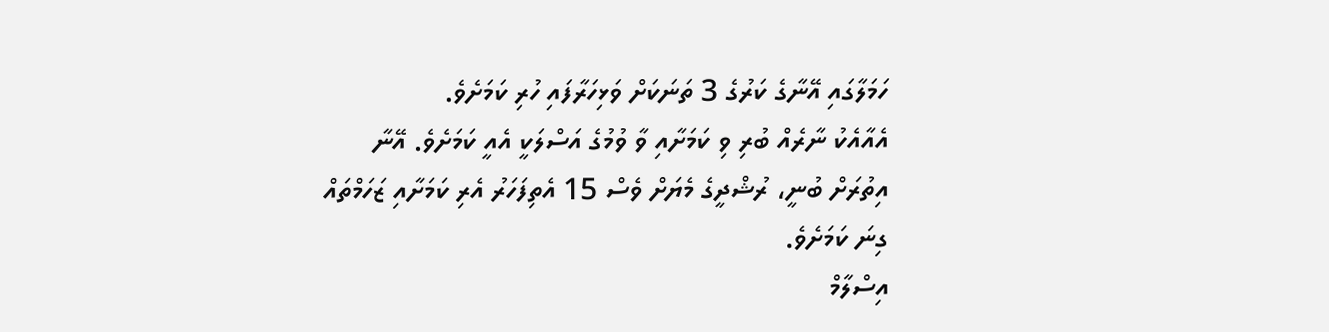ހަމަލާގައި އޭނާގެ ކަރުގެ 3 ތަނަކަށް ވަޅިހަރާފައި ހުރި ކަމަށެވެ.
އެއާއެކު ނާރެއް ބުރި ވި ކަމަށާއި ވާ ވުމުގެ އަސްލަކީ އެއީ ކަމަށެވެ. އޭނާ އިތުރަށް ބުނީ، ރުޝްދީގެ މެޔަށް ވެސް 15 އެތިފަހަރު އެރި ކަމަށާއި ޒަހަމްތައް ގިނަ ކަމަށެވެ.
އިސްލާމް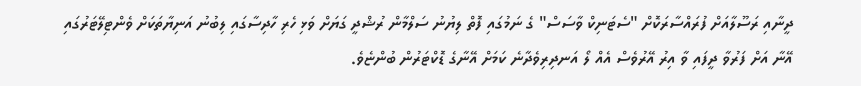ދީނާއި ރަސޫލާއަށް ފުރައްސާރަކޮށް "ސެޓަނިކް ވާސަސް" ގެ ނަމުގައި ފޮތް ލިޔުނު ސަލްމާން ރުޝްދީ ގަޔަށް ވަޅި ހެރި ހާދިސާގައި ލިބުނު އަނިޔާތަކަށް ވެންޓިލޭޓަރުގައި އޭނާ އަށް ފަރުވާ ދީފައި ވާ އިރު އޭރުވެސް އެއް ލޯ އަނދިރިވެދާނެ ކަމަށް އޭނާގެ ޑޮކްޓަރުން ބުންޏެވެ.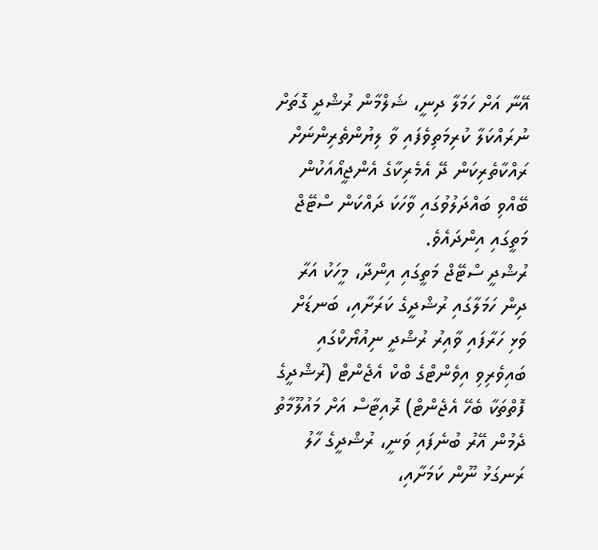އޭނާ އަށް ހަމަލާ ދިނީ، ޝަލްމާން ރުޝްދީ ގޮތަށް ނުރައްކަލާ ކުރިމަތިވެފައި ވާ ލިޔުންތެރިންނަށް ރައްކާތެރިކަން ދޭ އެމެރިކާގެ އެންޖީއޯއަކުން ބޭއްވި ބައްދަލުވުގައި ވާހަކަ ދައްކަން ސްޓޭޖް މަތީގައި އިންދައެވެ.
ރުޝްދީ ސްޓޭޖް މަތީގައި އިންދާ، މީހަކު އަރާ ދިން ހަމަލާގައި ރުޝްދީގެ ކަރަށާއި، ބަނޑަށް ވަޅި ހަރާފައި ވާއިރު ރުޝްދީ ނިއުޔޯކްގައި ބައިވެރިވި އިވެންޓްގެ ބްކް އެޖެންޓް (ރުޝްދީގެ ފޮތްތަކާ ބެހޭ އެޖެންޓް) ރޮއިޓާސް އަށް މައުލޫމާތު ދެމުން އޭރު ބުނެފައި ވަނީ، ރުޝްދީގެ ހާލު ރަނގަޅު ނޫން ކަމަށާއި،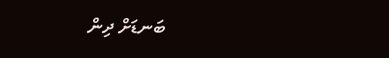ބަނޑަށް ދިން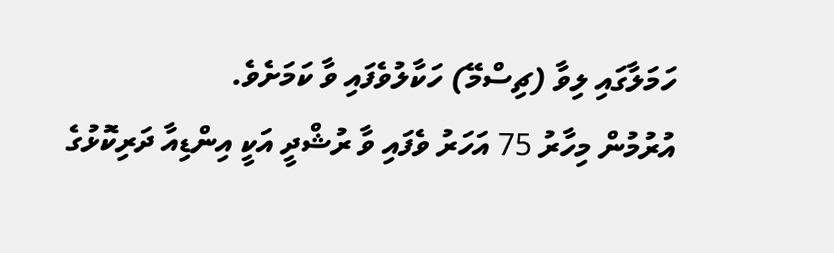ހަމަލާގައި ލިވާ (ޗިސްމޭ) ހަކާލުވެފައި ވާ ކަމަށެވެ.
އުރުމުން މިހާރު 75 އަހަރު ވެފައި ވާ ރުޝްދީ އަކީ އިންޑިއާ ދަރިކޮޅުގެ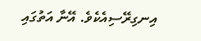އިނގިރޭސިއެކެވެ. އޭނާ އަތުގައި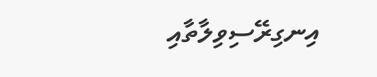އިނގިރޭސިވިލާތާއި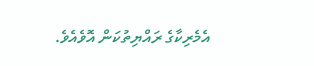އެމެރިކާގެ ރައްޔިތުކަން އޮވެއެވެ.